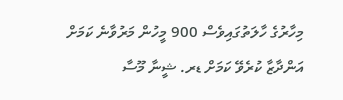މިހާރުގެ ހާލަތުގައިވެސް 900 މީހުން މަރުވާނެ ކަމަށް އަންދާޒާ ކުރެވޭ ކަމަށް ޑރ. ޝީނާ މޫސާ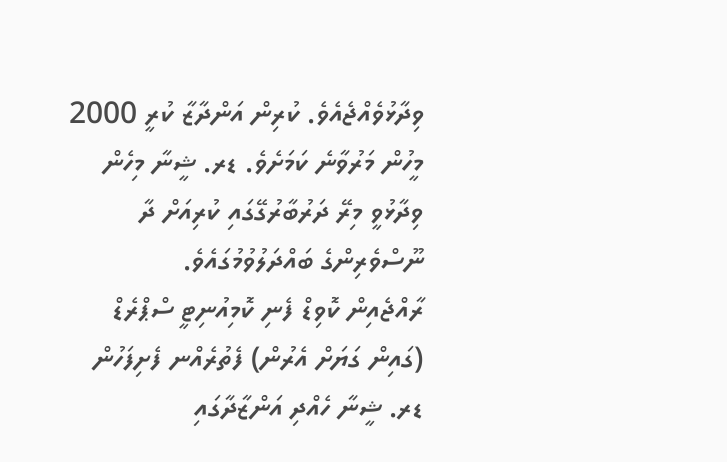ވިދާޅުވެއްޖެއެވެ. ކުރިން އަންދާޒާ ކުރީ 2000 މީހުން މަރުވާނެ ކަމަށެވެ. ޑރ. ޝީނާ މިހެން ވިދާޅުވީ މިރޭ ދަރުބާރުގޭގައި ކުރިއަށް ދާ ނޫސްވެރިންގެ ބައްދަލުވުމުގައެވެ.
ރާއްޖެއިން ކޮވިޑް ފެނި ކޮމިއުނިޓީ ސްޕްރެޑް (ގައިން ގަޔަށް އެރުން) ފެތުރެއްނ ފެށިފަހުން ޑރ. ޝީނާ ހެއްދި އަންޒާދާގައި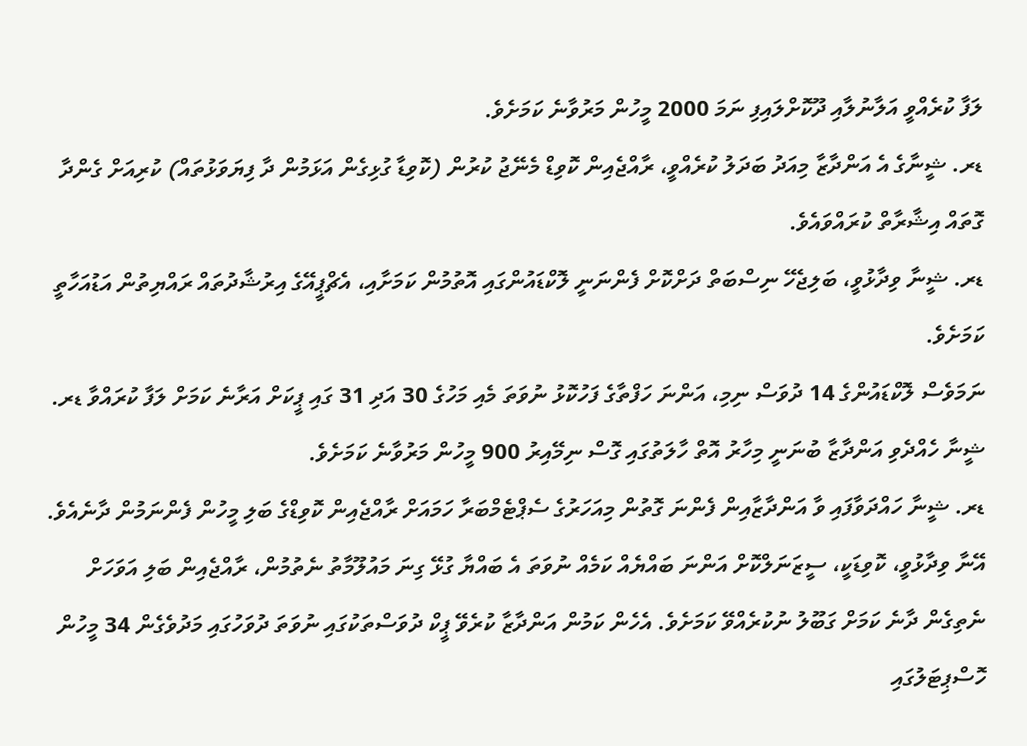ލަފާ ކުރެއްވީ އަލާނުލާއި ދޫކޮށްލައިފި ނަމަ 2000 މީހުން މަރުވާނެ ކަމަށެވެ.
ޑރ. ޝީނާގެ އެ އަންދާޒާ މިއަދު ބަދަލު ކުރެއްވީ، ރާއްޖެއިން ކޮވިޑް މެނޭޖު ކުރުން (ކޮވިޑާ ގުޅިގެން އަޅަމުން ދާ ފިޔަވަޅުތައް) ކުރިއަށް ގެންދާ ގޮތައް އިޝާރާތް ކުރައްވައެވެ.
ޑރ. ޝީނާ ވިދާޅުވީ، ބަލިޖެހޭ ނިސްބަތް ދަށްކޮށް ފެންނަނީ ލޮކްޑައުންގައި އޮތުމުން ކަމަށާއި، އެޗްޕީއޭގެ އިރުޝާދުތައް ރައްޔިތުން އަޑުއަހާތީ ކަމަށެވެ.
ނަމަވެސް ލޮކްޑައުންގެ 14 ދުވަސް ނިމި، އަންނަ ހަފްތާގެ ފަހުކޮޅު ނުވަތަ މެއި މަހުގެ 30 އަދި 31 ގައި ޕީކަށް އަރާނެ ކަމަށް ލަފާ ކުރައްވާ ޑރ. ޝީނާ ހެއްދެވި އަންދާޒާ ބުނަނީ މިހާރު އޮތް ހާލަތުގައި ގޮސް ނިމޭއިރު 900 މީހުން މަރުވާނެ ކަމަށެވެ.
ޑރ. ޝީނާ ހައްދަވާފައި ވާ އަންދާޒާއިން ފެންނަ ގޮތުން މިއަހަރުގެ ސެޕްޓެމްބަރާ ހަމައަށް ރާއްޖެއިން ކޮވިޑްގެ ބަލި މީހުން ފެންނަމުން ދާނެއެވެ. އޭނާ ވިދާޅުވީ، ކޮވިޑަކީ، ސީޒަނަލްކޮށް އަންނަ ބައްޔެއް ކަމެއް ނުވަތަ އެ ބައްޔާ ގުޅޭ ގިނަ މައުލޫމާތު ނެތުމުން، ރާއްޖެއިން ބަލި އަވަހަށް ނެތިގެން ދާނެ ކަމަށް ގަބޫލު ނުކުރެއްވޭ ކަމަށެވެ. އެހެން ކަމުން އަންދާޒާ ކުރެވޭ ޕީކް ދުވަސްތަކުގައި ނުވަތަ ދުވަހުގައި މަދުވެގެން 34 މީހުން ހޮސްޕިޓަލުގައި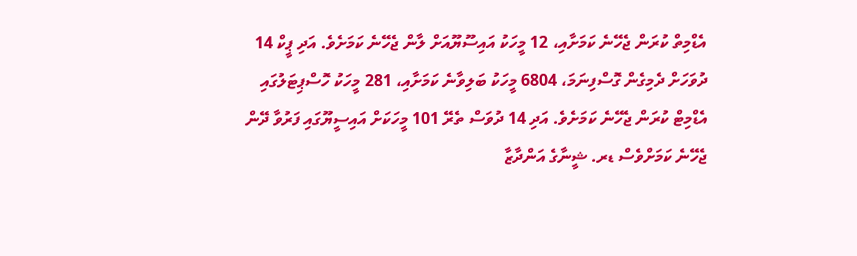އެޑްމިތް ކުރަން ޖެހޭނެ ކަމަށާއި، 12 މީހަކު އައިސޫޔޫއަށް ލާން ޖެހޭނެ ކަމަށެވެ. އަދި ޕީކް 14 ދުވަހަށް ދެމިގެން ގޮސްފިނަމަ، 6804 މީހަކު ބަލިވާނެ ކަމަށާއި، 281 މީހަކު ހޮސްޕިޓަލުގައި އެޑްމިޓް ކުރަން ޖެހޭނެ ކަމަށެވެ. އަދި 14 ދުވަސް ތެރޭ 101 މީހަކަށް އައިސީޔޫގައި ފަރުވާ ދޭން ޖެހޭނެ ކަމަށްވެސް ޑރ. ޝީނާގެ އަންދާޒާ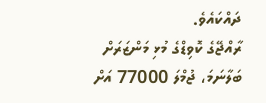ދައްކައެވެ.
ރާއްޖޭގެ ކޮވިޑްގެ މުޅި މަންޒަރަށް ބަލާނަމަ، ޖުމްލަ 77000 އަށް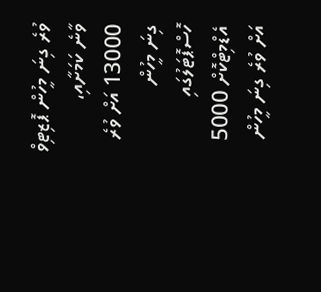ވުރެ ގިނަ މީހުން ޕޮޒިޓިވް ވާނެ ކަމަށާއި، 13000 އަށް ވުރެ ގިނަ މީހުން ހޮސްޕޮޓަލުގައި އެޑްމިޓްކޮށް 5000 އަށް ވުރެ ގިނަ މީހުން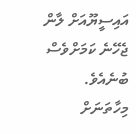އައިސީޔޫއަށް ލާން ޖެހޭނެ ކަމަށްވެސް ބުނެއެވެ.
މިހާތަނަށް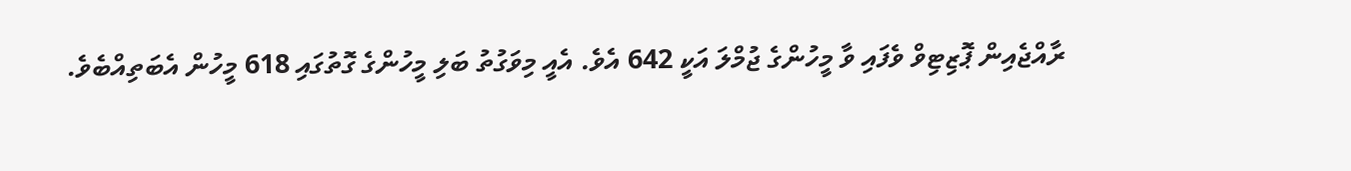ރާއްޖެއިން ޕޮޒިޓިވް ވެފައި ވާ މީހުންގެ ޖުމްލަ އަކީ 642 އެވެ. އެއީ މިވަގުތު ބަލި މީހުންގެ ގޮތުގައި 618 މީހުން އެބަތިއްބެވެ.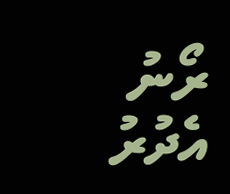ރޯނު އެދުރު